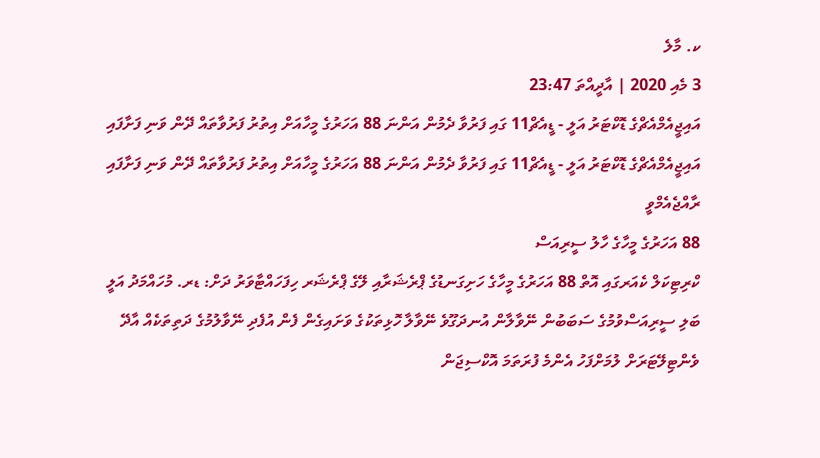ކ. މާލެ
3 މެއި 2020 | އާދީއްތަ 23:47
އައިޖީއެމްއެޗްގެ ޑޮކްޓަރު އަލީ - ޑީއެޗް11 ގައި ފަރުވާ ދެމުން އަންނަ 88 އަހަރުގެ މީހާއަށް އިތުރު ފަރުވާތައް ދޭން ވަނި ފަށާފައި
އައިޖީއެމްއެޗްގެ ޑޮކްޓަރު އަލީ - ޑީއެޗް11 ގައި ފަރުވާ ދެމުން އަންނަ 88 އަހަރުގެ މީހާއަށް އިތުރު ފަރުވާތައް ދޭން ވަނި ފަށާފައި
ރާއްޖެއެމްވީ
88 އަހަރުގެ މީހާގެ ހާލު ސީރިއަސް
ކްރިޓިކަލް ކެއަރގައި އޮތް 88 އަހަރުގެ މީހާގެ ހަށިގަނޑުގެ ޕްރެޝަރާއި ލޭގެ ޕްރެޝަރ ހިފަހައްޓާވަރު ދަށް: ޑރ. މުހައްމަދު އަލީ
ބަލި ސީރިއަސްވުމުގެ ސަބަބުން ނޭވާލާން އުނދަގޫވެ ނޭވާލާ ހޮޅިތަކުގެ ވަށައިގެން ފެން އުފެދި ނޭވާލުމުގެ ދަތިތަކެއް އާދޭ
ވެންޓިލޭޓަރަށް ލުމަށްފަހު އެންމެ ފުރަތަމަ އޮކްސިޖަން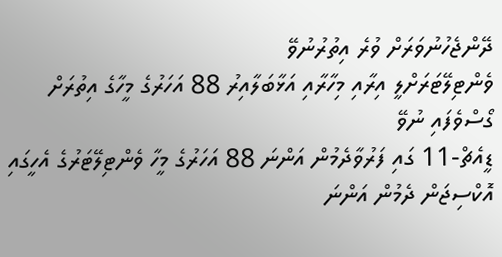ދޭންޖެހުނުވަރަށް ވުރެ އިތުރުނުވޭ
ވެންޓިލޭޓަރަށްލީ އިރާއި މިހާރާއި އަޅާބަލާއިރު 88 އަހަރުގެ މީހާގެ އިތުރަށް ގޯސްވެފައި ނުވޭ
ޑީއެޗް-11 ގައި ފަރުވާދެމުން އަންނަ 88 އަހަރުގެ މީހާ ވެންޓިލޭޓަރުގެ އެހީގައި އޮކްސިޖަން ދެމުން އަންނަ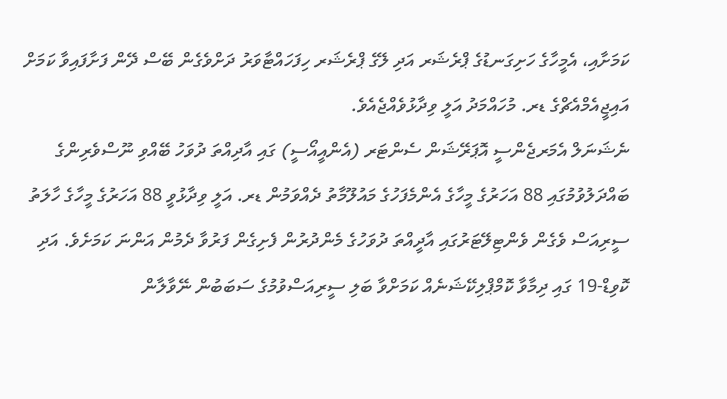ކަމަށާއި، އެމީހާގެ ހަށިގަނޑުގެ ޕްރެޝަރ އަދި ލޭގެ ޕްރެޝަރ ހިފަހައްޓާވަރު ދަށްވެގެން ބޭސް ދޭން ފަށާފައިވާ ކަމަށް އައިޖީއެމްއެޗްގެ ޑރ. މުހައްމަދު އަލީ ވިދާޅުވެއްޖެއެވެ.
ނެޝަނަލް އެމަރޖެންސީ އޮޕަރޭޝަން ސެންޓަރ (އެންއީއޯސީ) ގައި އާދިއްތަ ދުވަހު ބޭއްވި ނޫސްވެރިންގެ ބައްދަލުވުމުގައި 88 އަހަރުގެ މީހާގެ އެންމެފަހުގެ މައުލޫމާތު ދެއްވަމުން ޑރ. އަލީ ވިދާޅުވީ 88 އަހަރުގެ މީހާގެ ހާލަތު ސީރިއަސް ވެގެން ވެންޓިލޭޓަރުގައި އާދީއްތަ ދުވަހުގެ މެންދުރުން ފެށިގެން ފަރުވާ ދެމުން އަންނަ ކަމަށެވެ. އަދި ކޮވިޑް-19 ގައި ދިމާވާ ކޮމްޕްލިކޭޝަނެއް ކަމަށްވާ ބަލި ސީރިއަސްވުމުގެ ސަބަބުން ނޭވާލާން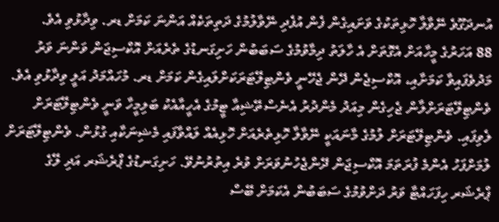އުނދަގޫވެ ނޭވާލާ ހޮޅިތަކުގެ ވަށައިގެން ފެން އުފެދި ނޭވާލުމުގެ ދަތިތަކެއް އަންނަ ކަމަށް ޑރ. ވިދާޅުވި އެވެ.
88 އަހަރުގެ މީހާއަށް އެގޮތަށް އެ ހާލަތު ދިމާވުމުގެ ސަބަބުން ހަށިގަނޑުގެ ތެރެއަށް އޮކްސިޖަން ވަންނަ ވަރު މަދުވެފައިވާ ކަމަށާއި، އޮކްސިޖެން ދޭން ޖެހޭނީ ވެންޓިލޭޓަރަކަށްލައިގެން ކަމަށް ޑރ. މުހައްމަދު އަލީ ވިދާޅުވި އެވެ.
ވެންޓިލޭޓަރަށްލާން ޖެހިގެން މިއަދު މެންދުރު އެނެސްތޭޝިއާ ޓީމުގެ އެހީއާއެކު ބަލިމީހާ ވަނީ ވެންޓިލޭޓަރަށް ލެވިފައި. ވެންޓިލޭޓަރަށް ލުމުގެ މާނައަކީ ނޭވާލާ ހޮޅިތެރެއަށް ހޮޅިއެއް ލައްވާފައި މެޝިނަކާއި ގުޅުން. ވެންޓިލޭޓަރަށް ލުމަށްފަހު އެންމެ ފުރަތަމަ އޮކްސިޖަން ދޭންޖެހުނުވަރަށް ވުރެ އިތުރުނުވޭ. ހަށިގަނޑުގެ ޕްރެޝަރ އަދި ލޭގެ ޕްރެޝަރ ހިފަހައްޓާ ވަރު ދަށްވުމުގެ ސަބަބުން އެކަމަށް ބޭސް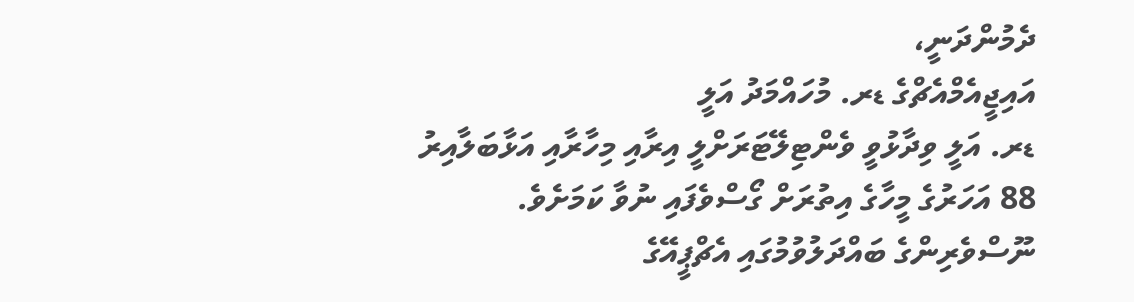ދެމުންދަނީ،
އައިޖީއެމްއެޗްގެ ޑރ. މުހައްމަދު އަލީ
ޑރ. އަލީ ވިދާޅުވީ ވެންޓިލޭޓަރަށްލީ އިރާއި މިހާރާއި އަޅާބަލާއިރު 88 އަހަރުގެ މީހާގެ އިތުރަށް ގޯސްވެފައި ނުވާ ކަމަށެވެ.
ނޫސްވެރިންގެ ބައްދަލުވުމުގައި އެޗްޕީއޭގެ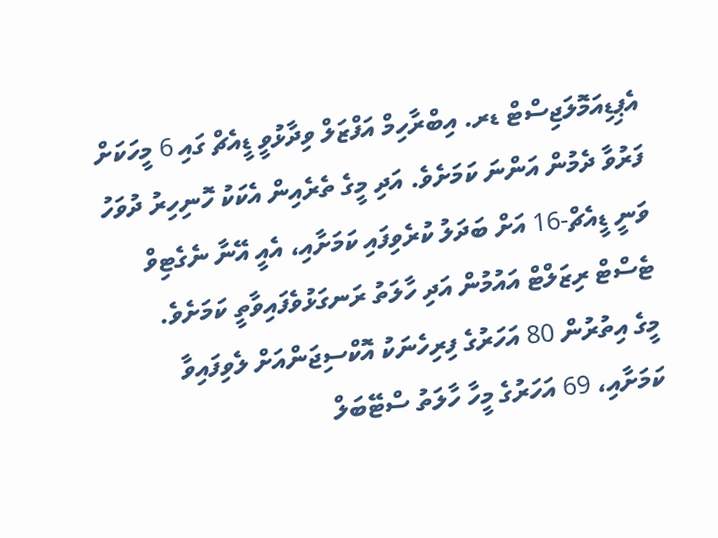އެޕިޑިއަމޮލަޖިސްޓް ޑރ. އިބްރާހިމް އަފްޒަލް ވިދާޅުވީ ޑީއެޗް ގައި 6 މީހަކަށް ފަރުވާ ދެމުން އަންނަ ކަމަށެވެ. އަދި މީގެ ތެރެއިން އެކަކު ހޮނިހިރު ދުވަހު ވަނީ ޑީއެޗް-16 އަށް ބަދަލު ކުރެވިފައި ކަމަށާއި، އެއީ އޭނާ ނެގެޓިވް ޓެސްޓް ރިޒަލްޓް އައުމުން އަދި ހާލަތު ރަނގަޅުވެފައިވާތީ ކަމަށެވެ.
މީގެ އިތުރުން 80 އަހަރުގެ ފިރިހެނަކު އޮކްސިޖަންއަށް ލެވިފައިވާ ކަމަށާއި، 69 އަހަރުގެ މީހާ ހާލަތު ސްޓޭބަލް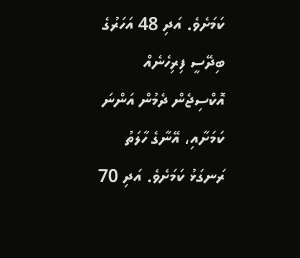ކަމަށެވެ. އަދި 48 އަހަރުގެ ބިދޭސީ ފިރިހެނެއް އޮކްސިޖެން ދެމުން އަންނަ ކަމަށާއި، އޭނާގެ ހާލަތު ރަނގަޅު ކަމަށެވެ. އަދި 70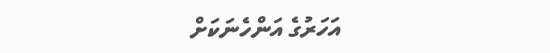އަހަރުގެ އަންހެނަކަށް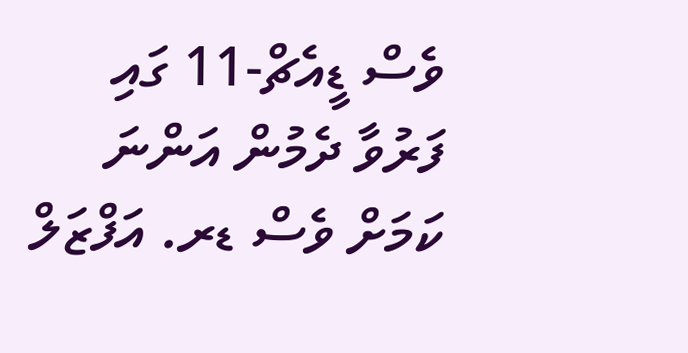ވެސް ޑީއެޗް-11 ގައި ފަރުވާ ދެމުން އަންނަ ކަމަށް ވެސް ޑރ. އަފްޒަލް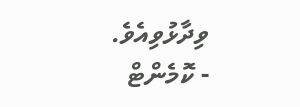ވިދާޅުވިއެވެ.
- ކޮމެންޓް